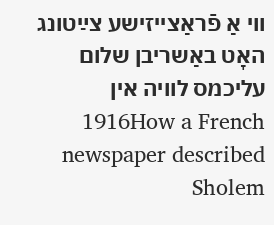ווי אַ פֿראַצייזישע צײַטונג האָט באַשריבן שלום עליכמס לוויה אין 1916How a French newspaper described Sholem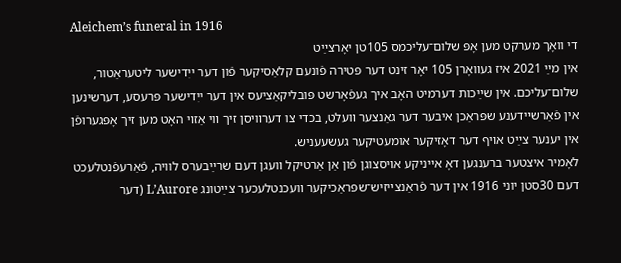Aleichem’s funeral in 1916
די וואָך מערקט מען אָפּ שלום־עליכמס 105טן יאָרצײַט
אין מײַ 2021 איז געװאָרן 105 יאָר זינט דער פּטירה פֿונעם קלאַסיקער פֿון דער ייִדישער ליטעראַטור, שלום־עליכם. אין שײַכות דערמיט האָב איך געפֿאָרשט פּובליקאַציעס אין דער ייִדישער פּרעסע, דערשינען אין פֿאַרשײדענע שפּראַכן איבער דער גאַנצער װעלט, בכדי צו דערװיסן זיך װי אַזױ האָט מען זיך אָפּגערופֿן אין יענער צײַט אױף דער דאָזיקער אומעטיקער געשעעניש.
לאָמיר איצטער ברענגען דאָ אײניקע אױסצוגן פֿון אַן אַרטיקל װעגן דעם שרײַבערס לוויה, פֿאַרעפֿנטלעכט דעם 30סטן יוני 1916 אין דער פֿראַנצײזיש־שפּראַכיקער װעכנטלעכער צײַטונג L’Aurore (דער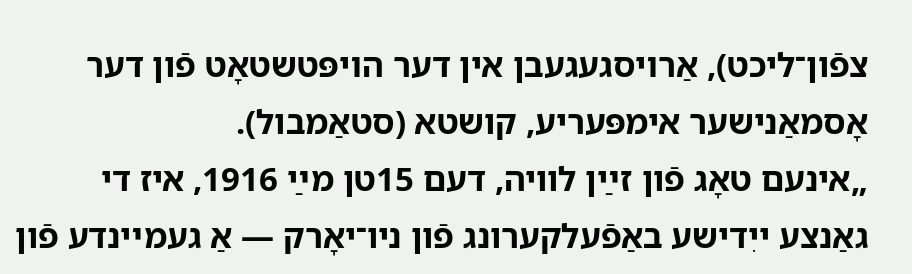צפֿון־ליכט), אַרױסגעגעבן אין דער הױפּטשטאָט פֿון דער אָסמאַנישער אימפּעריע, קושטא (סטאַמבול).
„אינעם טאָג פֿון זײַן לוויה, דעם 15טן מײַ 1916, איז די גאַנצע ייִדישע באַפֿעלקערונג פֿון ניו־יאָרק — אַ געמײנדע פֿון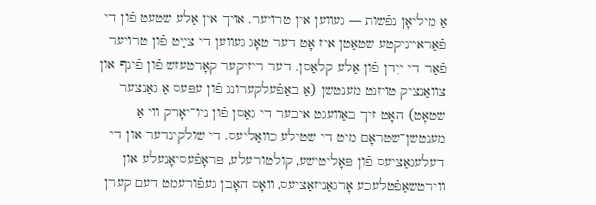אַ מיליאָן נפֿשות — געװען אין טרױער. אױך אין אַלע שטעט פֿון די פֿאַראײניקטע שטאַטן איז אָט דער טאָג געװען די צײַט פֿון טרױער פֿאַר די ייִדן פֿון אַלע קלאַסן. דער ריזיקער קאָרטעזש פֿון פֿינף און צװאַנציק טױזנט מענטשן (אַ באַפֿעלקערונג פֿון עפּעס אַ גאַנצער שטאָט) האָט זיך באַװעגט איבער די גאַסן פֿון ניו־יאָרק װי אַ מענטשן־שטראָם מיט די שטילע כװאַליעס. די שולקינדער און די דעלעגאַציעס פֿון פּאָליטישע, קולטורעלע, פּראָפֿעסיאָנעלע און װירטשאַפֿטלעכע אָרגאַניזאַציעס, װאָס האָבן געפֿורעמט דעם קערן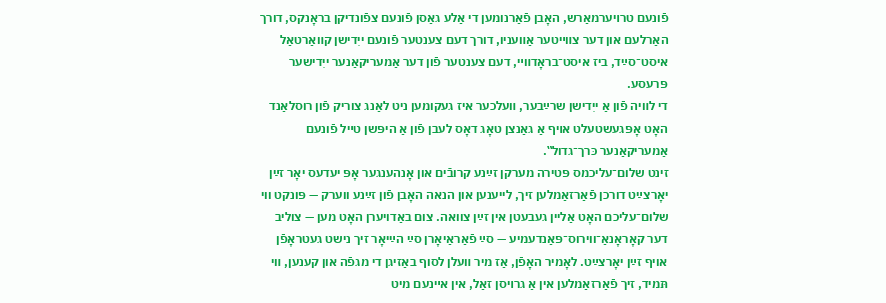פֿונעם טרױערמאַרש, האָבן פֿאַרנומען די אַלע גאַסן פֿונעם צפֿונדיקן בראָנקס, דורך האַרלעם און דער צװײטער אַװעניו, דורך דעם צענטער פֿונעם ייִדישן קװאַרטאַל איסט־סײַד, ביז איסט־בראָדװײ, דעם צענטער פֿון דער אַמעריקאַנער ייִדישער פּרעסע.
די לװיה פֿון אַ ייִדישן שרײַבער, װעלכער איז געקומען ניט לאַנג צוריק פֿון רוסלאַנד האָט אָפּגעשטעלט אױף אַ גאַנצן טאָג דאָס לעבן פֿון אַ היפּשן טײל פֿונעם אַמעריקאַנער כּרך־גדול‟.
זינט שלום־עליכמס פּטירה מערקן זײַנע קרובֿים און אָנהענגער אָפּ יעדעס יאָר זײַן יאָרצײַט דורכן פֿאַרזאַמלען זיך, לייענען און הנאה האָבן פֿון זײַנע ווערק — פּונקט ווי שלום־עליכם האָט אַליין געבעטן אין זײַן צוואה. צום באַדויערן האָט מען — צוליב דער קאָראָנאַ־ווירוס־פּאַנדעמיע — סײַ פֿאַראַיאָרן סײַ הײַיאָר זיך נישט געטראָפֿן אויף זײַן יאָרצײַט. לאָמיר האָפֿן, אַז מיר װעלן לסוף באַזיגן די מגפֿה און קענען, װי תּמיד, זיך פֿאַרזאַמלען אין אַ גרױסן זאַל, אין אײנעם מיט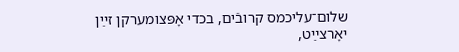שלום־עליכמס קרובֿים, בכדי אָפּצומערקן זײַן יאָרצײַט,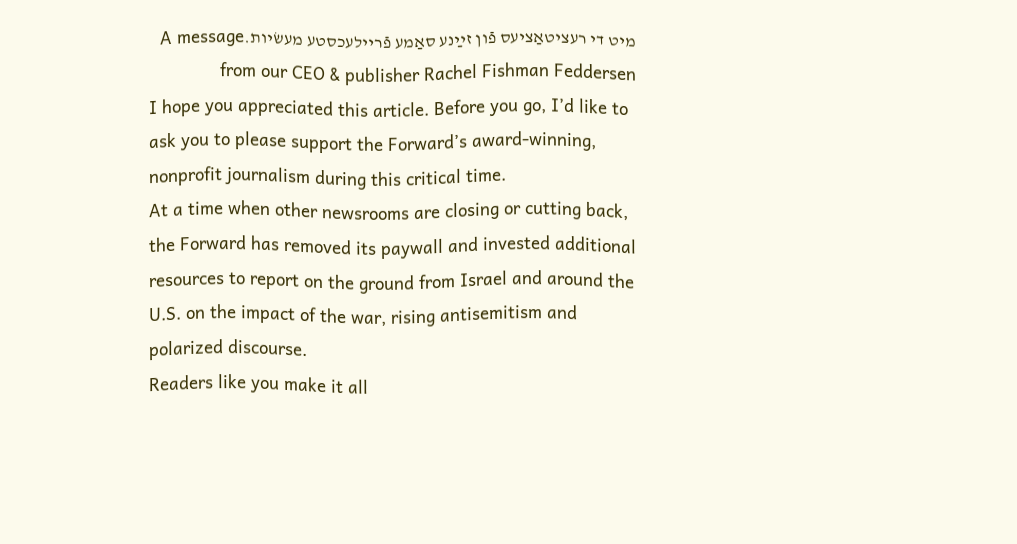מיט די רעציטאַציעס פֿון זײַנע סאַמע פֿרײלעכסטע מעשׂיות.A message from our CEO & publisher Rachel Fishman Feddersen
I hope you appreciated this article. Before you go, I’d like to ask you to please support the Forward’s award-winning, nonprofit journalism during this critical time.
At a time when other newsrooms are closing or cutting back, the Forward has removed its paywall and invested additional resources to report on the ground from Israel and around the U.S. on the impact of the war, rising antisemitism and polarized discourse.
Readers like you make it all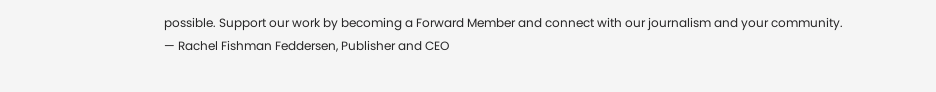possible. Support our work by becoming a Forward Member and connect with our journalism and your community.
— Rachel Fishman Feddersen, Publisher and CEO